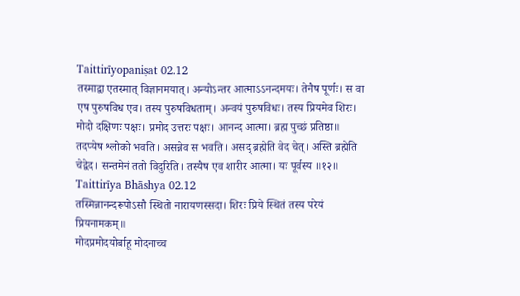Taittirīyopaniṣat 02.12
तस्माद्वा एतस्मात् विज्ञानमयात्। अन्योऽन्तर आत्माऽऽनन्दमयः। तेनैष पूर्णः। स वा एष पुरुषविध एव। तस्य पुरुषविधताम्। अन्वयं पुरुषविधः। तस्य प्रियमेव शिरः। मोदो दक्षिणः पक्षः। प्रमोद उत्तरः पक्षः। आनन्द आत्मा। ब्रह्म पुच्छं प्रतिष्ठा॥
तदप्येष श्लोको भवति। असन्नेव स भवति। असद् ब्रह्मेति वेद चेत्। अस्ति ब्रह्मेति चेद्वेद। सन्तमेनं ततो विदुरिति। तस्यैष एव शारीर आत्मा। यः पूर्वस्य ॥१२॥
Taittirīya Bhāshya 02.12
तस्मिन्नानन्दरूपोऽसौ स्थितो नारायणस्सदा। शिरः प्रिये स्थितं तस्य परेयं प्रियनामकम्॥
मोदप्रमोदयोर्बाहू मोदनाच्च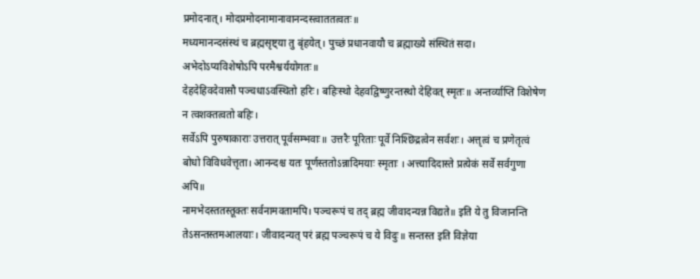प्रमोदनात्। मोदप्रमोदनामानावानन्दस्त्वाततत्वतः॥
मध्यमानन्दसंस्थं च ब्रह्मसृष्ट्या तु बृंहयेत्। पुच्छं प्रधानवायौ च ब्रह्माख्ये संस्थितं सदा। अभेदोऽप्यविशेषोऽपि परमैश्वर्ययोगतः॥
देहदेहिवदेवासौ पञ्चधाऽवस्थितो हरिः। बहिःस्थो देहवद्विष्णुरन्तस्थो देहिवत् स्मृतः॥ अन्तर्व्याप्ति विशेषेण न त्वशक्तत्वतो बहिः।
सर्वेऽपि पुरुषाकाराः उत्तरात् पूर्वसम्भवाः॥ उत्तरैः पूरिताः पूर्वे निश्छिद्रत्वेन सर्वशः। अत्तृत्वं च प्रणेतृत्वं बोधो विविधवेत्तृता। आनन्दश्च यतः पूर्णस्ततोऽन्नादिमयाः स्मृताः । अत्त्यादिदास्ते प्रत्येकं सर्वे सर्वगुणा अपि॥
नामभेदस्ततस्तूक्तः सर्वनामवतामपि। पञ्चरूपं च तद् ब्रह्म जीवादन्यन्न विद्यते॥ इति ये तु विजानन्ति तेऽसन्तस्तमआलयाः। जीवादन्यत् परं ब्रह्म पञ्चरूपं च ये विदुः॥ सन्तस्त इति विज्ञेया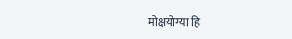मोक्षयोग्या हि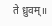ते ध्रुवम्॥